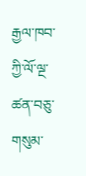རྒྱལ་ཁབ་ཀྱི་ལོ་ལྔ་ཚན་བཅུ་གསུམ་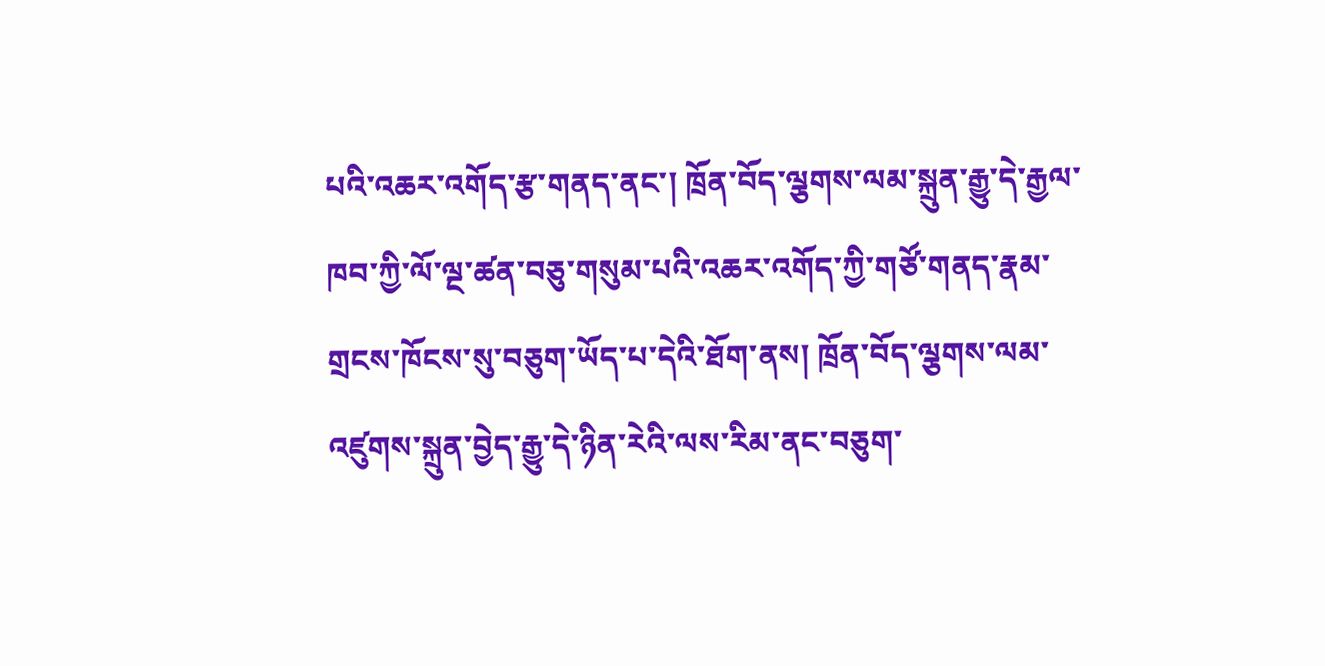པའི་འཆར་འགོད་རྩ་གནད་ནང་། ཁྲོན་བོད་ལྕགས་ལམ་སྐྲུན་རྒྱུ་དེ་རྒྱལ་ཁབ་ཀྱི་ལོ་ལྔ་ཚན་བཅུ་གསུམ་པའི་འཆར་འགོད་ཀྱི་གཙོ་གནད་རྣམ་གྲངས་ཁོངས་སུ་བཅུག་ཡོད་པ་དེའི་ཐོག་ནས། ཁྲོན་བོད་ལྕགས་ལམ་འཛུགས་སྐྲུན་བྱེད་རྒྱུ་དེ་ཉིན་རེའི་ལས་རིམ་ནང་བཅུག་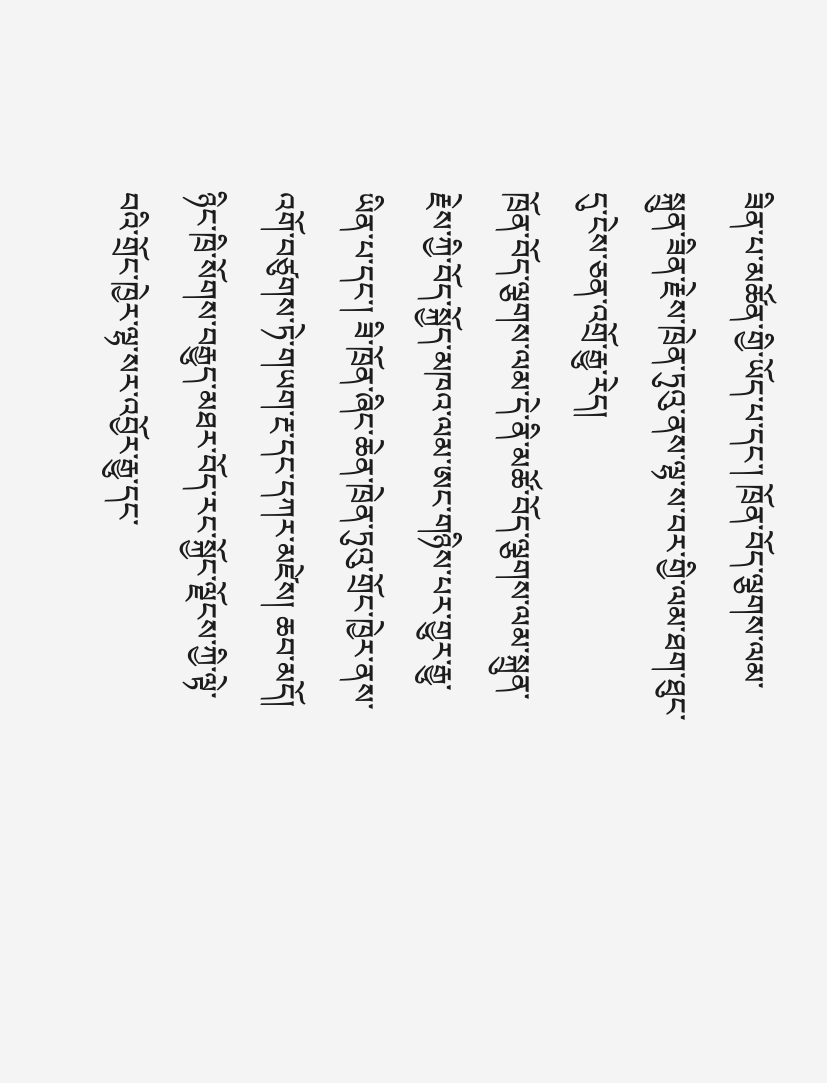ཟིན་པ་མཚོན་གྱི་ཡོད་པ་དང་། ཁྲོན་བོད་ལྕགས་ལམ་སྐྲུན་ཟིན་རྗེས་ཁྲེན་ཏུའུ་ནས་ལྷ་ས་བར་གྱི་ལམ་ཐག་ཐུང་དུ་ངེས་ཅན་འགྲོ་རྒྱུ་རེད།
ཁྲོན་བོད་ལྕགས་ལམ་དེ་ནི་མཚོ་བོད་ལྕགས་ལམ་སྐྲུན་རྗེས་ཀྱི་བོད་སྐྱོད་མཁའ་ལམ་ཨང་གཉིས་པར་གྱུར་རྒྱུ་ཡིན་པ་དང་། ཟི་ཁྲོན་ཞིང་ཆེན་ཁྲེན་ཏུའུ་གྲོང་ཁྱེར་ནས་འགོ་བཙུགས་ཏེ་གཡག་རྔ་དང་དཀར་མཛེས། ཆབ་མདོ། ཉིང་ཁྲི་སོགས་བརྒྱུད་མཐར་བོད་རང་སྐྱོང་ལྗོངས་ཀྱི་ལྟེ་བའི་གྲོང་ཁྱེར་ལྷ་སར་འབྱོར་རྒྱུ་དང་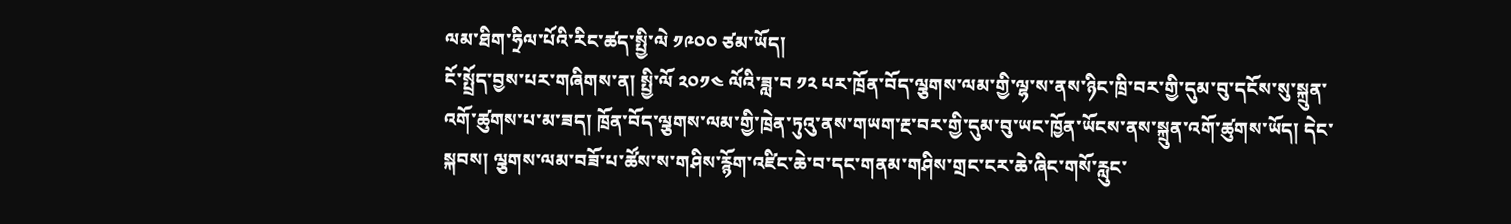ལམ་ཐིག་ཧྲིལ་པོའི་རིང་ཚད་སྤྱི་ལེ ༡༩༠༠ ཙམ་ཡོད།
ངོ་སྤྲོད་བྱས་པར་གཞིགས་ན། སྤྱི་ལོ ༢༠༡༤ ལོའི་ཟླ་བ ༡༢ པར་ཁྲོན་བོད་ལྕགས་ལམ་གྱི་ལྷ་ས་ནས་ཉིང་ཁྲི་བར་གྱི་དུམ་བུ་དངོས་སུ་སྐྲུན་འགོ་ཚུགས་པ་མ་ཟད། ཁྲོན་བོད་ལྕགས་ལམ་གྱི་ཁྲེན་ཏུའུ་ནས་གཡག་རྔ་བར་གྱི་དུམ་བུ་ཡང་ཁྱོན་ཡོངས་ནས་སྐྲུན་འགོ་ཚུགས་ཡོད། དེང་སྐབས། ལྕགས་ལམ་བཟོ་པ་ཚོས་ས་གཤིས་རྙོག་འཛིང་ཆེ་བ་དང་གནམ་གཤིས་གྲང་ངར་ཆེ་ཞིང་གསོ་རླུང་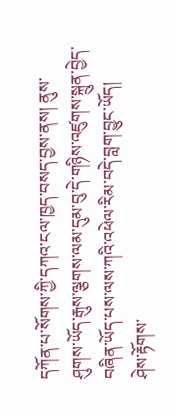དཀོན་པ་སོགས་ཀྱི་དཀའ་ངལ་ཁྱད་བསད་བྱས་ནས། ནུས་ཤུགས་ཡོད་རྒུས་ལྕགས་ལམ་དུམ་བུ་དེ་གཉིས་འཛུགས་སྐྲུན་བྱེད་བཞིན་ཡོད་པས་ལས་ཀའི་འཕེལ་རིམ་བདེ་བླག་བྱུང་ཡོད།
ཤེས་རྟོགས་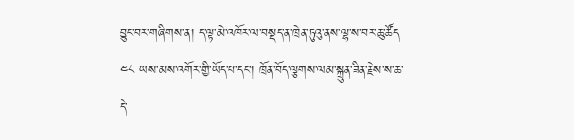བྱུང་བར་གཞིགས་ན། ད་ལྟ་མེ་འཁོར་ལ་བསྡད་ན་ཁྲེན་ཏུའུ་ནས་ལྷ་ས་བར་ཆུ་ཚོད ༤༨ ཡས་མས་འགོར་གྱི་ཡོད་པ་དང་། ཁྲོན་བོད་ལྕགས་ལམ་སྐྲུན་ཟིན་རྗེས་ས་ཆ་དེ་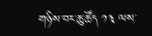གཉིས་བར་ཆུ་ཚོད ༡༣ ལས་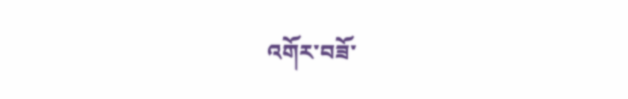འགོར་བཟོ་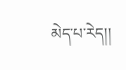མེད་པ་རེད།།